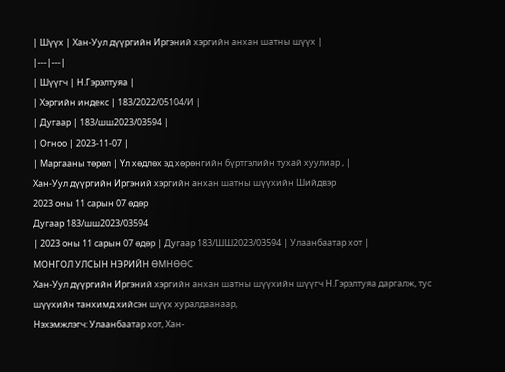| Шүүх | Хан-Уул дүүргийн Иргэний хэргийн анхан шатны шүүх |
|---|---|
| Шүүгч | Н.Гэрэлтуяа |
| Хэргийн индекс | 183/2022/05104/И |
| Дугаар | 183/шш2023/03594 |
| Огноо | 2023-11-07 |
| Маргааны төрөл | Үл хөдлөх эд хөрөнгийн бүртгэлийн тухай хуулиар , |
Хан-Уул дүүргийн Иргэний хэргийн анхан шатны шүүхийн Шийдвэр
2023 оны 11 сарын 07 өдөр
Дугаар 183/шш2023/03594
| 2023 оны 11 сарын 07 өдөр | Дугаар 183/ШШ2023/03594 | Улаанбаатар хот |
МОНГОЛ УЛСЫН НЭРИЙН ӨМНӨӨС
Хан-Уул дүүргийн Иргэний хэргийн анхан шатны шүүхийн шүүгч Н.Гэрэлтуяа даргалж, тус шүүхийн танхимд хийсэн шүүх хуралдаанаар,
Нэхэмжлэгч: Улаанбаатар хот, Хан-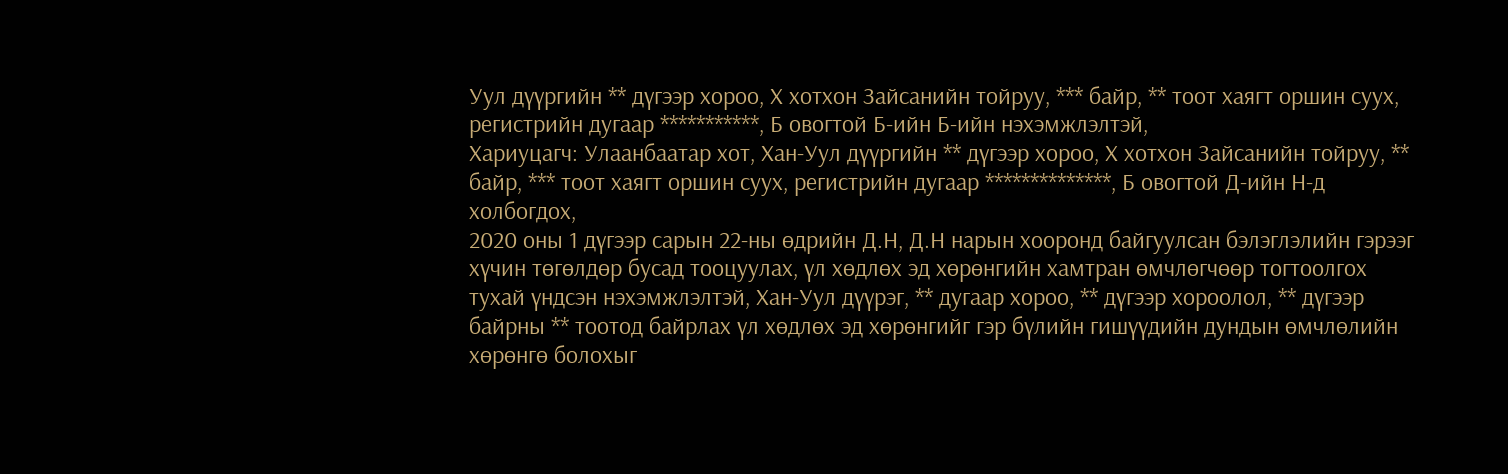Уул дүүргийн ** дүгээр хороо, Х хотхон Зайсанийн тойруу, *** байр, ** тоот хаягт оршин суух, регистрийн дугаар ***********, Б овогтой Б-ийн Б-ийн нэхэмжлэлтэй,
Хариуцагч: Улаанбаатар хот, Хан-Уул дүүргийн ** дүгээр хороо, Х хотхон Зайсанийн тойруу, ** байр, *** тоот хаягт оршин суух, регистрийн дугаар **************, Б овогтой Д-ийн Н-д холбогдох,
2020 оны 1 дүгээр сарын 22-ны өдрийн Д.Н, Д.Н нарын хооронд байгуулсан бэлэглэлийн гэрээг хүчин төгөлдөр бусад тооцуулах, үл хөдлөх эд хөрөнгийн хамтран өмчлөгчөөр тогтоолгох тухай үндсэн нэхэмжлэлтэй, Хан-Уул дүүрэг, ** дугаар хороо, ** дүгээр хороолол, ** дүгээр байрны ** тоотод байрлах үл хөдлөх эд хөрөнгийг гэр бүлийн гишүүдийн дундын өмчлөлийн хөрөнгө болохыг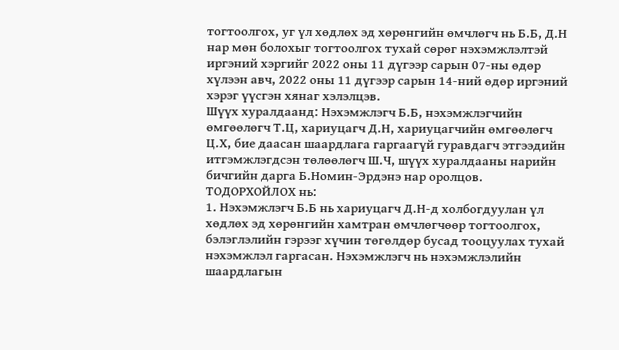тогтоолгох, уг үл хөдлөх эд хөрөнгийн өмчлөгч нь Б.Б, Д.Н нар мөн болохыг тогтоолгох тухай сөрөг нэхэмжлэлтэй иргэний хэргийг 2022 оны 11 дүгээр сарын 07-ны өдөр хүлээн авч, 2022 оны 11 дүгээр сарын 14-ний өдөр иргэний хэрэг үүсгэн хянаг хэлэлцэв.
Шүүх хуралдаанд: Нэхэмжлэгч Б.Б, нэхэмжлэгчийн өмгөөлөгч Т.Ц, хариуцагч Д.Н, хариуцагчийн өмгөөлөгч Ц.Х, бие даасан шаардлага гаргаагүй гуравдагч этгээдийн итгэмжлэгдсэн төлөөлөгч Ш.Ч, шүүх хуралдааны нарийн бичгийн дарга Б.Номин-Эрдэнэ нар оролцов.
ТОДОРХОЙЛОХ нь:
1. Нэхэмжлэгч Б.Б нь хариуцагч Д.Н-д холбогдуулан үл хөдлөх эд хөрөнгийн хамтран өмчлөгчөөр тогтоолгох, бэлэглэлийн гэрээг хүчин төгөлдөр бусад тооцуулах тухай нэхэмжлэл гаргасан. Нэхэмжлэгч нь нэхэмжлэлийн шаардлагын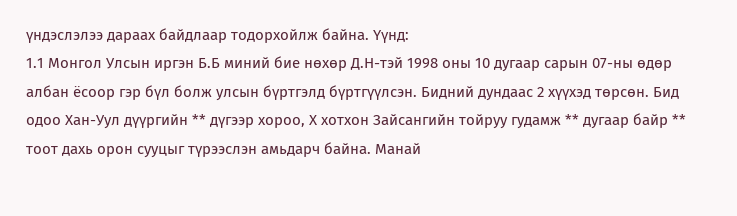үндэслэлээ дараах байдлаар тодорхойлж байна. Үүнд:
1.1 Монгол Улсын иргэн Б.Б миний бие нөхөр Д.Н-тэй 1998 оны 10 дугаар сарын 07-ны өдөр албан ёсоор гэр бүл болж улсын бүртгэлд бүртгүүлсэн. Бидний дундаас 2 хүүхэд төрсөн. Бид одоо Хан-Уул дүүргийн ** дүгээр хороо, Х хотхон Зайсангийн тойруу гудамж ** дугаар байр ** тоот дахь орон сууцыг түрээслэн амьдарч байна. Манай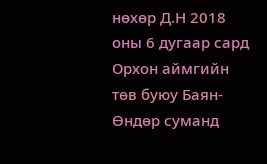нөхөр Д.Н 2018 оны 6 дугаар сард Орхон аймгийн төв буюу Баян-Өндөр суманд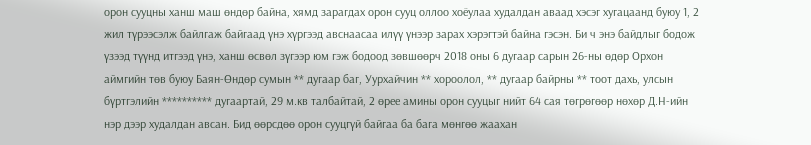орон сууцны ханш маш өндөр байна, хямд зарагдах орон сууц оллоо хоёулаа худалдан аваад хэсэг хугацаанд буюу 1, 2 жил түрээсэлж байлгаж байгаад үнэ хүргээд авснаасаа илүү үнээр зарах хэрэгтэй байна гэсэн. Би ч энэ байдлыг бодож үзээд түүнд итгээд үнэ, ханш өсвөл зүгээр юм гэж бодоод зөвшөөрч 2018 оны 6 дугаар сарын 26-ны өдөр Орхон аймгийн төв буюу Баян-Өндөр сумын ** дугаар баг, Уурхайчин ** хороолол, ** дугаар байрны ** тоот дахь, улсын бүртгэлийн ********** дугаартай, 29 м.кв талбайтай, 2 өрее амины орон сууцыг нийт 64 сая төгрөгөөр нөхөр Д.Н-ийн нэр дээр худалдан авсан. Бид өөрсдөө орон сууцгүй байгаа ба бага мөнгөө жаахан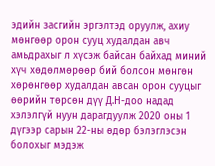эдийн засгийн эргэлтэд оруулж, ахиу мөнгөөр орон сууц худалдан авч амьдрахыг л хүсэж байсан байхад миний хүч хөдөлмөрөөр бий болсон мөнгөн хөрөнгөөр худалдан авсан орон сууцыг өөрийн төрсөн дүү Д.Н-доо надад хэлэлгүй нуун дарагдуулж 2020 оны 1 дүгээр сарын 22-ны өдөр бэлэглэсэн болохыг мэдэж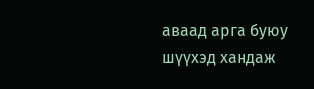аваад арга буюу шүүхэд хандаж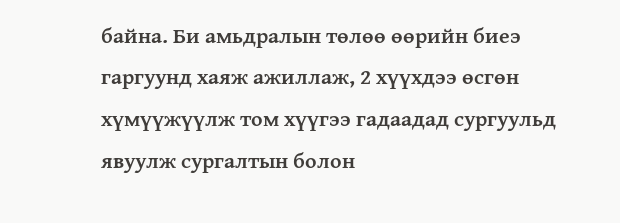байна. Би амьдралын төлөө өөрийн биеэ гаргуунд хаяж ажиллаж, 2 хүүхдээ өсгөн хүмүүжүүлж том хүүгээ гадаадад сургуульд явуулж сургалтын болон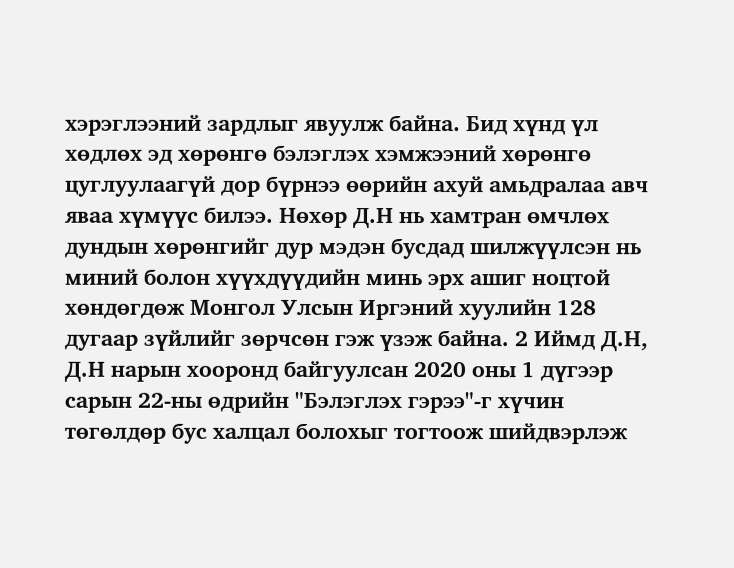хэрэглээний зардлыг явуулж байна. Бид хүнд үл хөдлөх эд хөрөнгө бэлэглэх хэмжээний хөрөнгө цуглуулаагүй дор бүрнээ өөрийн ахуй амьдралаа авч яваа хүмүүс билээ. Нөхөр Д.Н нь хамтран өмчлөх дундын хөрөнгийг дур мэдэн бусдад шилжүүлсэн нь миний болон хүүхдүүдийн минь эрх ашиг ноцтой хөндөгдөж Монгол Улсын Иргэний хуулийн 128 дугаар зүйлийг зөрчсөн гэж үзэж байна. 2 Иймд Д.Н, Д.Н нарын хооронд байгуулсан 2020 оны 1 дүгээр сарын 22-ны өдрийн "Бэлэглэх гэрээ"-г хүчин төгөлдөр бус халцал болохыг тогтоож шийдвэрлэж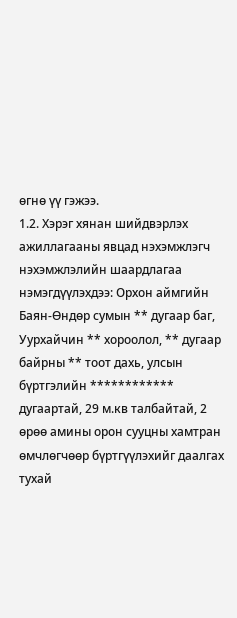өгнө үү гэжээ.
1.2. Хэрэг хянан шийдвэрлэх ажиллагааны явцад нэхэмжлэгч нэхэмжлэлийн шаардлагаа нэмэгдүүлэхдээ: Орхон аймгийн Баян-Өндөр сумын ** дугаар баг, Уурхайчин ** хороолол, ** дугаар байрны ** тоот дахь, улсын бүртгэлийн ************ дугаартай, 29 м.кв талбайтай, 2 өрөө амины орон сууцны хамтран өмчлөгчөөр бүртгүүлэхийг даалгах тухай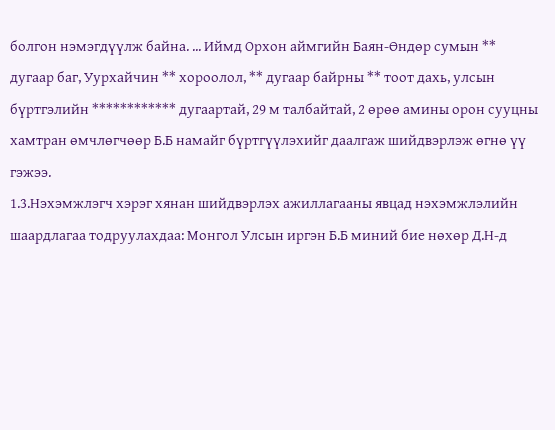болгон нэмэгдүүлж байна. ... Иймд Орхон аймгийн Баян-Өндөр сумын ** дугаар баг, Уурхайчин ** хороолол, ** дугаар байрны ** тоот дахь, улсын бүртгэлийн ************ дугаартай, 29 м талбайтай, 2 өрөө амины орон сууцны хамтран өмчлөгчөөр Б.Б намайг бүртгүүлэхийг даалгаж шийдвэрлэж өгнө үү гэжээ.
1.3.Нэхэмжлэгч хэрэг хянан шийдвэрлэх ажиллагааны явцад нэхэмжлэлийн шаардлагаа тодруулахдаа: Монгол Улсын иргэн Б.Б миний бие нөхөр Д.Н-д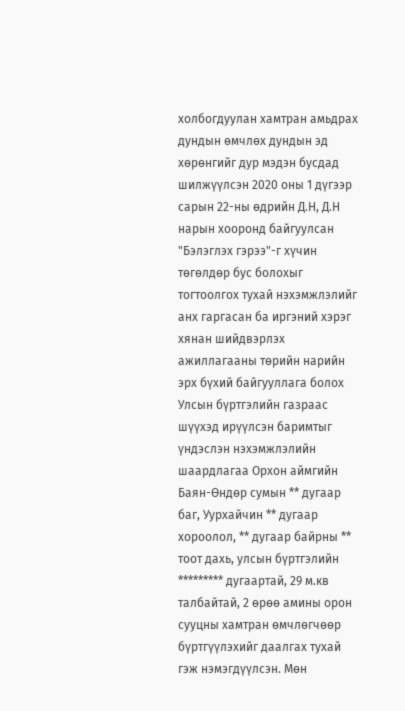холбогдуулан хамтран амьдрах дундын өмчлөх дундын эд хөрөнгийг дур мэдэн бусдад шилжүүлсэн 2020 оны 1 дүгээр сарын 22-ны өдрийн Д.Н, Д.Н нарын хооронд байгуулсан "Бэлэглэх гэрээ"-г хүчин төгөлдөр бус болохыг тогтоолгох тухай нэхэмжлэлийг анх гаргасан ба иргэний хэрэг хянан шийдвэрлэх ажиллагааны төрийн нарийн эрх бүхий байгууллага болох Улсын бүртгэлийн газраас шүүхэд ирүүлсэн баримтыг үндэслэн нэхэмжлэлийн шаардлагаа Орхон аймгийн Баян-Өндөр сумын ** дугаар баг, Уурхайчин ** дугаар хороолол, ** дугаар байрны ** тоот дахь, улсын бүртгэлийн ********* дугаартай, 29 м.кв талбайтай, 2 өрөө амины орон сууцны хамтран өмчлөгчөөр бүртгүүлэхийг даалгах тухай гэж нэмэгдүүлсэн. Мөн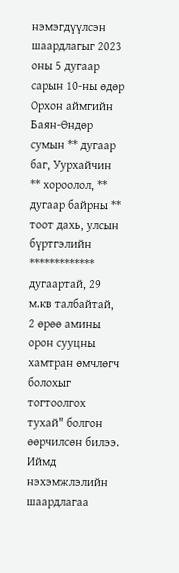нэмэгдүүлсэн шаардлагыг 2023 оны 5 дугаар сарын 10-ны өдөр Орхон аймгийн Баян-Өндөр сумын ** дугаар баг, Уурхайчин ** хороолол, ** дугаар байрны ** тоот дахь, улсын бүртгэлийн ************* дугаартай, 29 м.кв талбайтай, 2 өрөө амины орон сууцны хамтран өмчлөгч болохыг тогтоолгох тухай" болгон өөрчилсөн билээ. Иймд нэхэмжлэлийн шаардлагаа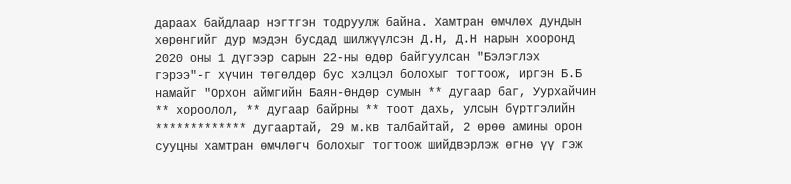дараах байдлаар нэгтгэн тодруулж байна. Хамтран өмчлөх дундын хөрөнгийг дур мэдэн бусдад шилжүүлсэн Д.Н, Д.Н нарын хооронд 2020 оны 1 дүгээр сарын 22-ны өдөр байгуулсан "Бэлэглэх гэрээ"-г хүчин төгөлдөр бус хэлцэл болохыг тогтоож, иргэн Б.Б намайг "Орхон аймгийн Баян-Өндөр сумын ** дугаар баг, Уурхайчин ** хороолол, ** дугаар байрны ** тоот дахь, улсын бүртгэлийн ************* дугаартай, 29 м.кв талбайтай, 2 өрөө амины орон сууцны хамтран өмчлөгч болохыг тогтоож шийдвэрлэж өгнө үү гэж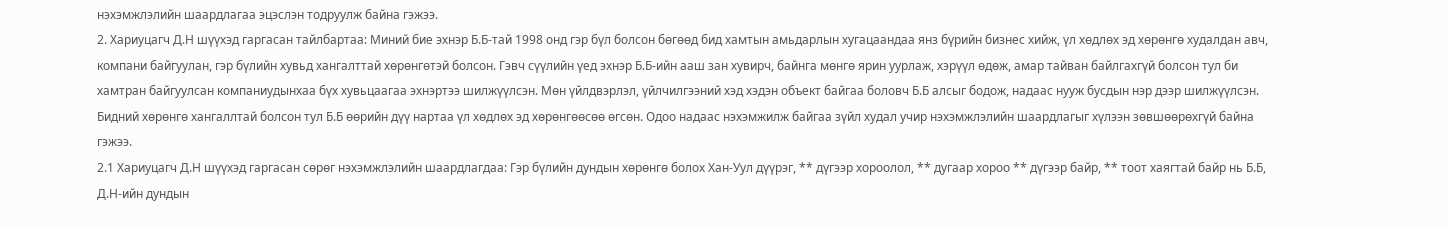нэхэмжлэлийн шаардлагаа эцэслэн тодруулж байна гэжээ.
2. Хариуцагч Д.Н шүүхэд гаргасан тайлбартаа: Миний бие эхнэр Б.Б-тай 1998 онд гэр бүл болсон бөгөөд бид хамтын амьдарлын хугацаандаа янз бүрийн бизнес хийж, үл хөдлөх эд хөрөнгө худалдан авч, компани байгуулан, гэр бүлийн хувьд хангалттай хөрөнгөтэй болсон. Гэвч сүүлийн үед эхнэр Б.Б-ийн ааш зан хувирч, байнга мөнгө ярин уурлаж, хэрүүл өдөж, амар тайван байлгахгүй болсон тул би хамтран байгуулсан компаниудынхаа бүх хувьцаагаа эхнэртээ шилжүүлсэн. Мөн үйлдвэрлэл, үйлчилгээний хэд хэдэн объект байгаа боловч Б.Б алсыг бодож, надаас нууж бусдын нэр дээр шилжүүлсэн. Бидний хөрөнгө хангаллтай болсон тул Б.Б өөрийн дүү нартаа үл хөдлөх эд хөрөнгөөсөө өгсөн. Одоо надаас нэхэмжилж байгаа зүйл худал учир нэхэмжлэлийн шаардлагыг хүлээн зөвшөөрөхгүй байна гэжээ.
2.1 Хариуцагч Д.Н шүүхэд гаргасан сөрөг нэхэмжлэлийн шаардлагдаа: Гэр бүлийн дундын хөрөнгө болох Хан-Уул дүүрэг, ** дүгээр хороолол, ** дугаар хороо ** дүгээр байр, ** тоот хаягтай байр нь Б.Б, Д.Н-ийн дундын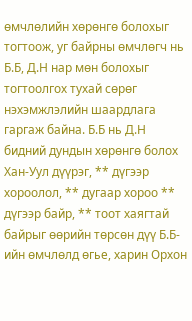өмчлөлийн хөрөнгө болохыг тогтоож, уг байрны өмчлөгч нь Б.Б, Д.Н нар мөн болохыг тогтоолгох тухай сөрөг нэхэмжлэлийн шаардлага гаргаж байна. Б.Б нь Д.Н бидний дундын хөрөнгө болох Хан-Уул дүүрэг, ** дүгээр хороолол, ** дугаар хороо ** дүгээр байр, ** тоот хаягтай байрыг өөрийн төрсөн дүү Б.Б-ийн өмчлөлд өгье, харин Орхон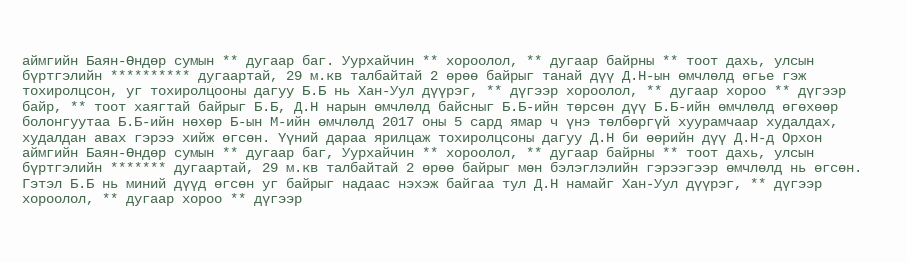аймгийн Баян-Өндөр сумын ** дугаар баг. Уурхайчин ** хороолол, ** дугаар байрны ** тоот дахь, улсын бүртгэлийн ********** дугаартай, 29 м.кв талбайтай 2 өрөө байрыг танай дүү Д.Н-ын өмчлөлд өгье гэж тохиролцсон, уг тохиролцооны дагуу Б.Б нь Хан-Уул дүүрэг, ** дүгээр хороолол, ** дугаар хороо ** дүгээр байр, ** тоот хаягтай байрыг Б.Б, Д.Н нарын өмчлөлд байсныг Б.Б-ийн төрсөн дүү Б.Б-ийн өмчлөлд өгөхөөр болонгуутаа Б.Б-ийн нөхөр Б-ын М-ийн өмчлөлд 2017 оны 5 сард ямар ч үнэ төлбөргүй хуурамчаар худалдах, худалдан авах гэрээ хийж өгсөн. Үүний дараа ярилцаж тохиролцсоны дагуу Д.Н би өөрийн дүү Д.Н-д Орхон аймгийн Баян-Өндөр сумын ** дугаар баг, Уурхайчин ** хороолол, ** дугаар байрны ** тоот дахь, улсын бүртгэлийн ******* дугаартай, 29 м.кв талбайтай 2 өрөө байрыг мөн бэлэглэлийн гэрээгээр өмчлөлд нь өгсөн. Гэтэл Б.Б нь миний дүүд өгсөн уг байрыг надаас нэхэж байгаа тул Д.Н намайг Хан-Уул дүүрэг, ** дүгээр хороолол, ** дугаар хороо ** дүгээр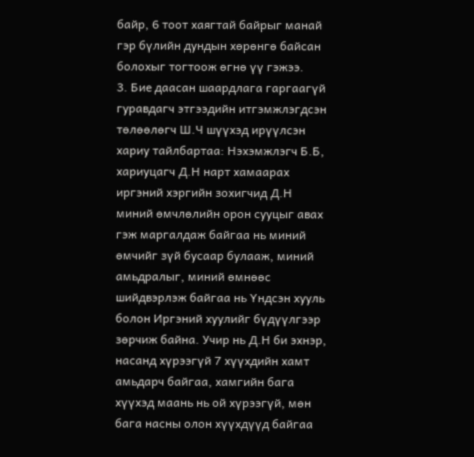байр, 6 тоот хаягтай байрыг манай гэр бүлийн дундын хөрөнгө байсан болохыг тогтоож өгнө үү гэжээ.
3. Бие даасан шаардлага гаргаагүй гуравдагч этгээдийн итгэмжлэгдсэн төлөөлөгч Ш.Ч шүүхэд ирүүлсэн хариу тайлбартаа: Нэхэмжлэгч Б.Б, хариуцагч Д.Н нарт хамаарах иргэний хэргийн зохигчид Д.Н миний өмчлөлийн орон сууцыг авах гэж маргалдаж байгаа нь миний өмчийг зүй бусаар булааж, миний амьдралыг, миний өмнөөс шийдвэрлэж байгаа нь Үндсэн хууль болон Иргэний хуулийг бүдүүлгээр зөрчиж байна. Учир нь Д.Н би эхнэр, насанд хүрээгүй 7 хүүхдийн хамт амьдарч байгаа, хамгийн бага хүүхэд маань нь ой хүрээгүй, мөн бага насны олон хүүхдүүд байгаа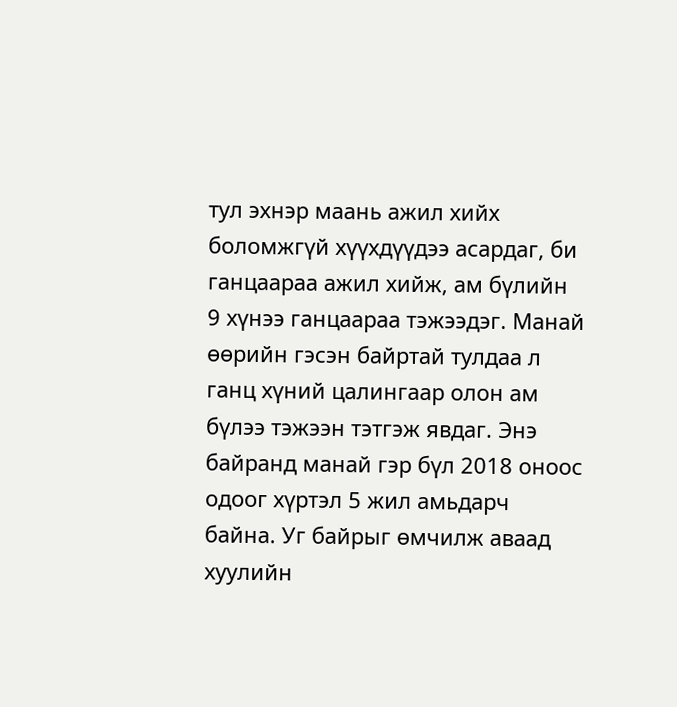тул эхнэр маань ажил хийх боломжгүй хүүхдүүдээ асардаг, би ганцаараа ажил хийж, ам бүлийн 9 хүнээ ганцаараа тэжээдэг. Манай өөрийн гэсэн байртай тулдаа л ганц хүний цалингаар олон ам бүлээ тэжээн тэтгэж явдаг. Энэ байранд манай гэр бүл 2018 оноос одоог хүртэл 5 жил амьдарч байна. Уг байрыг өмчилж аваад хуулийн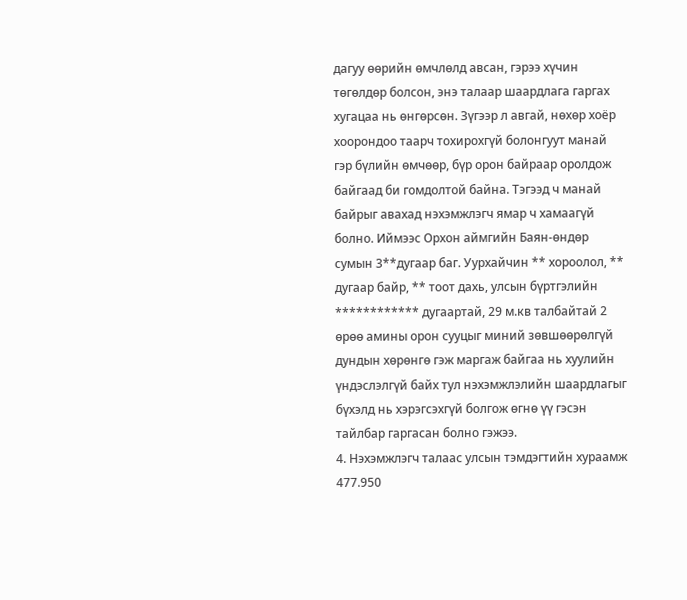дагуу өөрийн өмчлөлд авсан, гэрээ хүчин төгөлдөр болсон, энэ талаар шаардлага гаргах хугацаа нь өнгөрсөн. Зүгээр л авгай, нөхөр хоёр хоорондоо таарч тохирохгүй болонгуут манай гэр бүлийн өмчөөр, бүр орон байраар оролдож байгаад би гомдолтой байна. Тэгээд ч манай байрыг авахад нэхэмжлэгч ямар ч хамаагүй болно. Иймээс Орхон аймгийн Баян-өндөр сумын 3**дугаар баг. Уурхайчин ** хороолол, ** дугаар байр, ** тоот дахь, улсын бүртгэлийн ************ дугаартай, 29 м.кв талбайтай 2 өрөө амины орон сууцыг миний зөвшөөрөлгүй дундын хөрөнгө гэж маргаж байгаа нь хуулийн үндэслэлгүй байх тул нэхэмжлэлийн шаардлагыг бүхэлд нь хэрэгсэхгүй болгож өгнө үү гэсэн тайлбар гаргасан болно гэжээ.
4. Нэхэмжлэгч талаас улсын тэмдэгтийн хураамж 477.950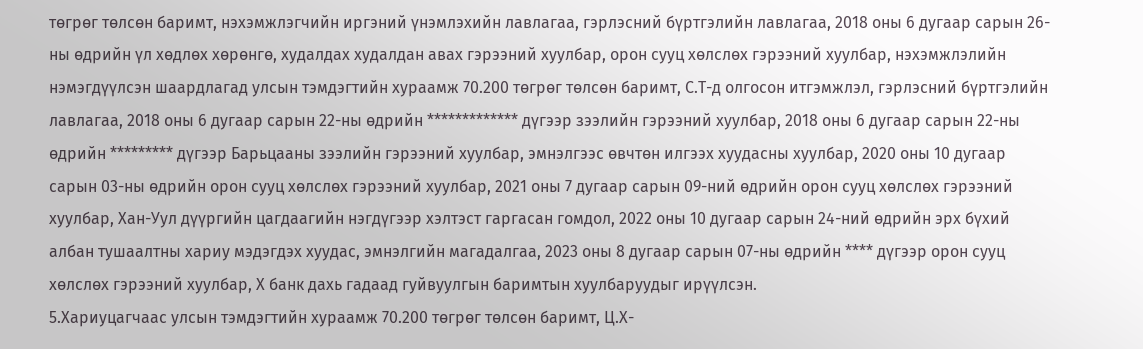төгрөг төлсөн баримт, нэхэмжлэгчийн иргэний үнэмлэхийн лавлагаа, гэрлэсний бүртгэлийн лавлагаа, 2018 оны 6 дугаар сарын 26-ны өдрийн үл хөдлөх хөрөнгө, худалдах худалдан авах гэрээний хуулбар, орон сууц хөлслөх гэрээний хуулбар, нэхэмжлэлийн нэмэгдүүлсэн шаардлагад улсын тэмдэгтийн хураамж 70.200 төгрөг төлсөн баримт, С.Т-д олгосон итгэмжлэл, гэрлэсний бүртгэлийн лавлагаа, 2018 оны 6 дугаар сарын 22-ны өдрийн ************* дүгээр зээлийн гэрээний хуулбар, 2018 оны 6 дугаар сарын 22-ны өдрийн ********* дүгээр Барьцааны зээлийн гэрээний хуулбар, эмнэлгээс өвчтөн илгээх хуудасны хуулбар, 2020 оны 10 дугаар сарын 03-ны өдрийн орон сууц хөлслөх гэрээний хуулбар, 2021 оны 7 дугаар сарын 09-ний өдрийн орон сууц хөлслөх гэрээний хуулбар, Хан-Уул дүүргийн цагдаагийн нэгдүгээр хэлтэст гаргасан гомдол, 2022 оны 10 дугаар сарын 24-ний өдрийн эрх бүхий албан тушаалтны хариу мэдэгдэх хуудас, эмнэлгийн магадалгаа, 2023 оны 8 дугаар сарын 07-ны өдрийн **** дүгээр орон сууц хөлслөх гэрээний хуулбар, Х банк дахь гадаад гуйвуулгын баримтын хуулбаруудыг ирүүлсэн.
5.Хариуцагчаас улсын тэмдэгтийн хураамж 70.200 төгрөг төлсөн баримт, Ц.Х-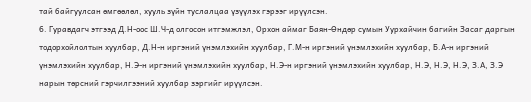тай байгуулсан өмгөөлөл, хууль зүйн туслалцаа үзүүлэх гэрээг ирүүлсэн.
6. Гуравдагч этгээд Д.Н-оос Ш.Ч-д олгосон итгэмжлэл, Орхон аймаг Баян-Өндөр сумын Уурхайчин багийн Засаг даргын тодорхойлолтын хуулбар, Д.Н-н иргэний үнэмлэхийн хуулбар, Г.М-н иргэний үнэмлэхийн хуулбар, Б.А-н иргэний үнэмлэхийн хуулбар, Н.Э-н иргэний үнэмлэхийн хуулбар, Н.Э-н иргэний үнэмлэхийн хуулбар, Н.Э, Н.Э, Н.Э, З.А, З.Э нарын төрсний гэрчилгээний хуулбар зэргийг ирүүлсэн.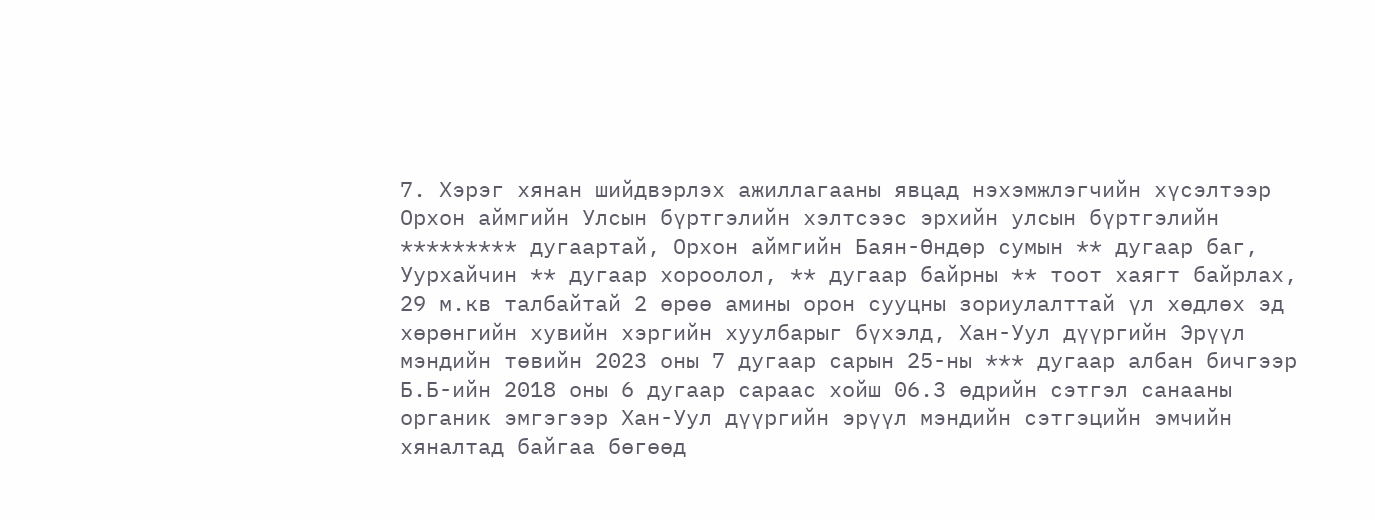7. Хэрэг хянан шийдвэрлэх ажиллагааны явцад нэхэмжлэгчийн хүсэлтээр Орхон аймгийн Улсын бүртгэлийн хэлтсээс эрхийн улсын бүртгэлийн ********* дугаартай, Орхон аймгийн Баян-Өндөр сумын ** дугаар баг, Уурхайчин ** дугаар хороолол, ** дугаар байрны ** тоот хаягт байрлах, 29 м.кв талбайтай 2 өрөө амины орон сууцны зориулалттай үл хөдлөх эд хөрөнгийн хувийн хэргийн хуулбарыг бүхэлд, Хан-Уул дүүргийн Эрүүл мэндийн төвийн 2023 оны 7 дугаар сарын 25-ны *** дугаар албан бичгээр Б.Б-ийн 2018 оны 6 дугаар сараас хойш 06.3 өдрийн сэтгэл санааны органик эмгэгээр Хан-Уул дүүргийн эрүүл мэндийн сэтгэцийн эмчийн хяналтад байгаа бөгөөд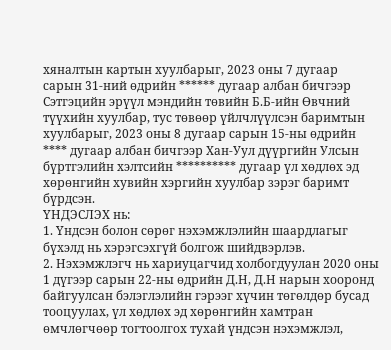хяналтын картын хуулбарыг, 2023 оны 7 дугаар сарын 31-ний өдрийн ****** дугаар албан бичгээр Сэтгэцийн эрүүл мэндийн төвийн Б.Б-ийн Өвчний түүхийн хуулбар, тус төвөөр үйлчлүүлсэн баримтын хуулбарыг, 2023 оны 8 дугаар сарын 15-ны өдрийн **** дугаар албан бичгээр Хан-Уул дүүргийн Улсын бүртгэлийн хэлтсийн ********** дугаар үл хөдлөх эд хөрөнгийн хувийн хэргийн хуулбар зэрэг баримт бүрдсэн.
ҮНДЭСЛЭХ нь:
1. Үндсэн болон сөрөг нэхэмжлэлийн шаардлагыг бүхэлд нь хэрэгсэхгүй болгож шийдвэрлэв.
2. Нэхэмжлэгч нь хариуцагчид холбогдуулан 2020 оны 1 дүгээр сарын 22-ны өдрийн Д.Н, Д.Н нарын хооронд байгуулсан бэлэглэлийн гэрээг хүчин төгөлдөр бусад тооцуулах, үл хөдлөх эд хөрөнгийн хамтран өмчлөгчөөр тогтоолгох тухай үндсэн нэхэмжлэл,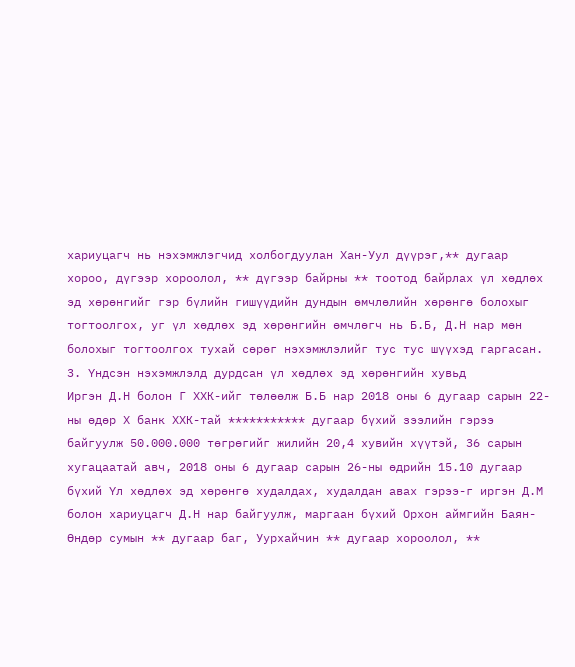хариуцагч нь нэхэмжлэгчид холбогдуулан Хан-Уул дүүрэг,** дугаар хороо, дүгээр хороолол, ** дүгээр байрны ** тоотод байрлах үл хөдлөх эд хөрөнгийг гэр бүлийн гишүүдийн дундын өмчлөлийн хөрөнгө болохыг тогтоолгох, уг үл хөдлөх эд хөрөнгийн өмчлөгч нь Б.Б, Д.Н нар мөн болохыг тогтоолгох тухай сөрөг нэхэмжлэлийг тус тус шүүхэд гаргасан.
3. Үндсэн нэхэмжлэлд дурдсан үл хөдлөх эд хөрөнгийн хувьд
Иргэн Д.Н болон Г ХХК-ийг төлөөлж Б.Б нар 2018 оны 6 дугаар сарын 22-ны өдөр Х банк ХХК-тай *********** дугаар бүхий зээлийн гэрээ байгуулж 50.000.000 төгрөгийг жилийн 20,4 хувийн хүүтэй, 36 сарын хугацаатай авч, 2018 оны 6 дугаар сарын 26-ны өдрийн 15.10 дугаар бүхий Үл хөдлөх эд хөрөнгө худалдах, худалдан авах гэрээ-г иргэн Д.М болон хариуцагч Д.Н нар байгуулж, маргаан бүхий Орхон аймгийн Баян-Өндөр сумын ** дугаар баг, Уурхайчин ** дугаар хороолол, **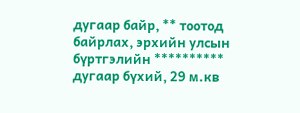дугаар байр, ** тоотод байрлах, эрхийн улсын бүртгэлийн ********** дугаар бүхий, 29 м.кв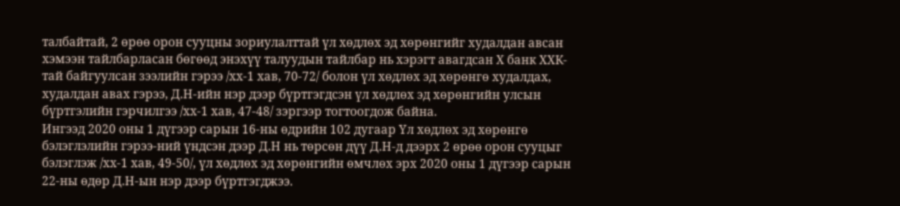талбайтай, 2 өрөө орон сууцны зориулалттай үл хөдлөх эд хөрөнгийг худалдан авсан хэмээн тайлбарласан бөгөөд энэхүү талуудын тайлбар нь хэрэгт авагдсан Х банк ХХК-тай байгуулсан зээлийн гэрээ /хх-1 хав, 70-72/ болон үл хөдлөх эд хөрөнгө худалдах, худалдан авах гэрээ, Д.Н-ийн нэр дээр бүртгэгдсэн үл хөдлөх эд хөрөнгийн улсын бүртгэлийн гэрчилгээ /хх-1 хав, 47-48/ зэргээр тогтоогдож байна.
Ингээд 2020 оны 1 дүгээр сарын 16-ны өдрийн 102 дугаар Үл хөдлөх эд хөрөнгө бэлэглэлийн гэрээ-ний үндсэн дээр Д.Н нь төрсөн дүү Д.Н-д дээрх 2 өрөө орон сууцыг бэлэглэж /хх-1 хав, 49-50/, үл хөдлөх эд хөрөнгийн өмчлөх эрх 2020 оны 1 дүгээр сарын 22-ны өдөр Д.Н-ын нэр дээр бүртгэгджээ.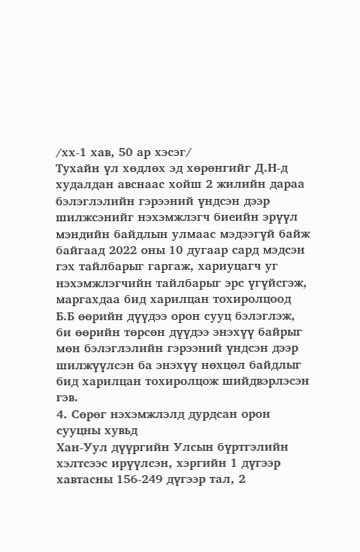/хх-1 хав, 50 ар хэсэг/
Тухайн үл хөдлөх эд хөрөнгийг Д.Н-д худалдан авснаас хойш 2 жилийн дараа бэлэглэлийн гэрээний үндсэн дээр шилжсэнийг нэхэмжлэгч биеийн эрүүл мэндийн байдлын улмаас мэдээгүй байж байгаад 2022 оны 10 дугаар сард мэдсэн гэх тайлбарыг гаргаж, хариуцагч уг нэхэмжлэгчийн тайлбарыг эрс үгүйсгэж, маргахдаа бид харилцан тохиролцоод Б.Б өөрийн дүүдээ орон сууц бэлэглэж, би өөрийн төрсөн дүүдээ энэхүү байрыг мөн бэлэглэлийн гэрээний үндсэн дээр шилжүүлсэн ба энэхүү нөхцөл байдлыг бид харилцан тохиролцож шийдвэрлэсэн гэв.
4. Сөрөг нэхэмжлэлд дурдсан орон сууцны хувьд
Хан-Уул дүүргийн Улсын бүртгэлийн хэлтсээс ирүүлсэн, хэргийн 1 дүгээр хавтасны 156-249 дүгээр тал, 2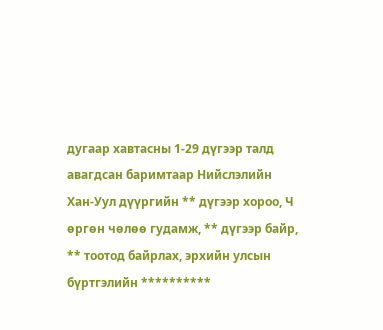дугаар хавтасны 1-29 дүгээр талд авагдсан баримтаар Нийслэлийн Хан-Уул дүүргийн ** дүгээр хороо, Ч өргөн чөлөө гудамж, ** дүгээр байр, ** тоотод байрлах, эрхийн улсын бүртгэлийн **********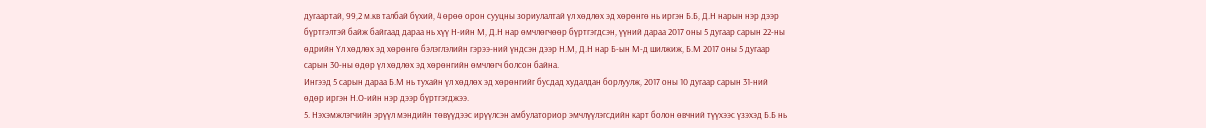дугаартай, 99,2 м.кв талбай бүхий, 4 өрөө орон сууцны зориулалтай үл хөдлөх эд хөрөнгө нь иргэн Б.Б, Д.Н нарын нэр дээр бүртгэлтэй байж байгаад дараа нь хүү Н-ийн М, Д.Н нар өмчлөгчөөр бүртгэгдсэн, үүний дараа 2017 оны 5 дугаар сарын 22-ны өдрийн Үл хөдлөх эд хөрөнгө бэлэглэлийн гэрээ-ний үндсэн дээр Н.М, Д.Н нар Б-ын М-д шилжиж, Б.М 2017 оны 5 дугаар сарын 30-ны өдөр үл хөдлөх эд хөрөнгийн өмчлөгч болсон байна.
Ингээд 5 сарын дараа Б.М нь тухайн үл хөдлөх эд хөрөнгийг бусдад худалдан борлуулж, 2017 оны 10 дугаар сарын 31-ний өдөр иргэн Н.О-ийн нэр дээр бүртгэгджээ.
5. Нэхэмжлэгчийн эрүүл мэндийн төвүүдээс ирүүлсэн амбулаториор эмчлүүлэгсдийн карт болон өвчний түүхээс үзэхэд Б.Б нь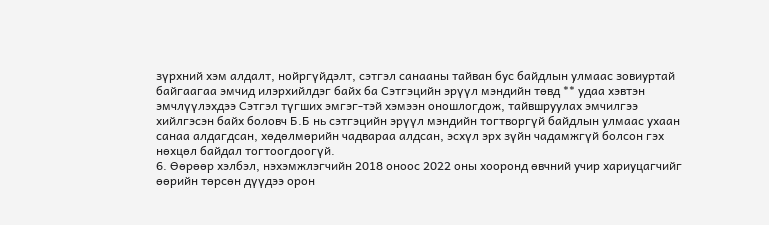зүрхний хэм алдалт, нойргүйдэлт, сэтгэл санааны тайван бус байдлын улмаас зовиуртай байгаагаа эмчид илэрхийлдэг байх ба Сэтгэцийн эрүүл мэндийн төвд ** удаа хэвтэн эмчлүүлэхдээ Сэтгэл түгших эмгэг-тэй хэмээн оношлогдож, тайвшруулах эмчилгээ хийлгэсэн байх боловч Б.Б нь сэтгэцийн эрүүл мэндийн тогтворгүй байдлын улмаас ухаан санаа алдагдсан, хөдөлмөрийн чадвараа алдсан, эсхүл эрх зүйн чадамжгүй болсон гэх нөхцөл байдал тогтоогдоогүй.
6. Өөрөөр хэлбэл, нэхэмжлэгчийн 2018 оноос 2022 оны хооронд өвчний учир хариуцагчийг өөрийн төрсөн дүүдээ орон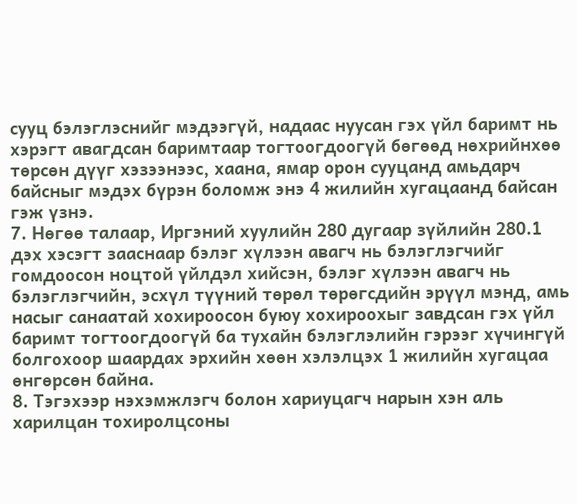сууц бэлэглэснийг мэдээгүй, надаас нуусан гэх үйл баримт нь хэрэгт авагдсан баримтаар тогтоогдоогүй бөгөөд нөхрийнхөө төрсөн дүүг хэзээнээс, хаана, ямар орон сууцанд амьдарч байсныг мэдэх бүрэн боломж энэ 4 жилийн хугацаанд байсан гэж үзнэ.
7. Нөгөө талаар, Иргэний хуулийн 280 дугаар зүйлийн 280.1 дэх хэсэгт зааснаар бэлэг хүлээн авагч нь бэлэглэгчийг гомдоосон ноцтой үйлдэл хийсэн, бэлэг хүлээн авагч нь бэлэглэгчийн, эсхүл түүний төрөл төрөгсдийн эрүүл мэнд, амь насыг санаатай хохироосон буюу хохироохыг завдсан гэх үйл баримт тогтоогдоогүй ба тухайн бэлэглэлийн гэрээг хүчингүй болгохоор шаардах эрхийн хөөн хэлэлцэх 1 жилийн хугацаа өнгөрсөн байна.
8. Тэгэхээр нэхэмжлэгч болон хариуцагч нарын хэн аль харилцан тохиролцсоны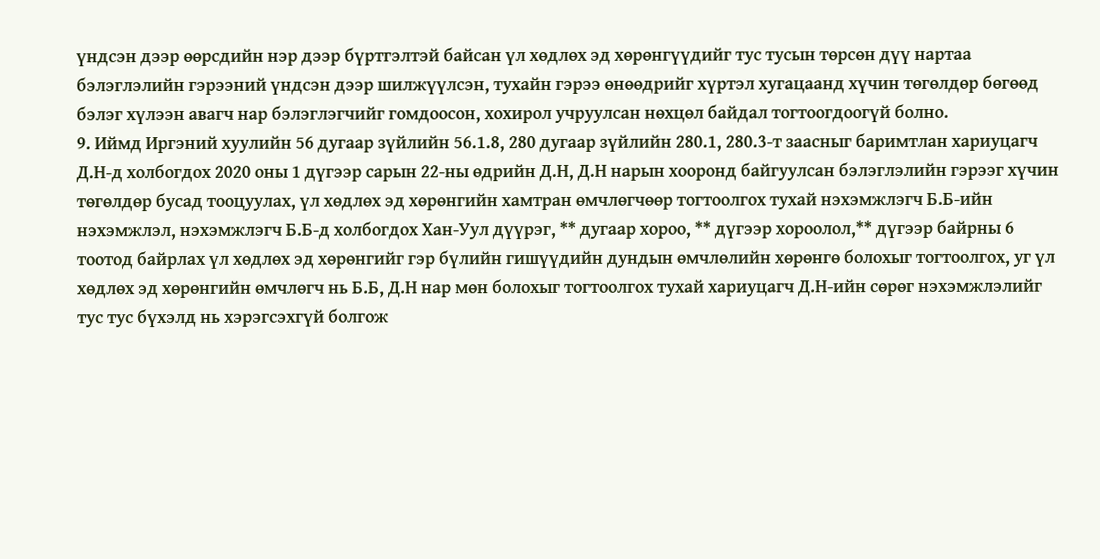үндсэн дээр өөрсдийн нэр дээр бүртгэлтэй байсан үл хөдлөх эд хөрөнгүүдийг тус тусын төрсөн дүү нартаа бэлэглэлийн гэрээний үндсэн дээр шилжүүлсэн, тухайн гэрээ өнөөдрийг хүртэл хугацаанд хүчин төгөлдөр бөгөөд бэлэг хүлээн авагч нар бэлэглэгчийг гомдоосон, хохирол учруулсан нөхцөл байдал тогтоогдоогүй болно.
9. Иймд Иргэний хуулийн 56 дугаар зүйлийн 56.1.8, 280 дугаар зүйлийн 280.1, 280.3-т заасныг баримтлан хариуцагч Д.Н-д холбогдох 2020 оны 1 дүгээр сарын 22-ны өдрийн Д.Н, Д.Н нарын хооронд байгуулсан бэлэглэлийн гэрээг хүчин төгөлдөр бусад тооцуулах, үл хөдлөх эд хөрөнгийн хамтран өмчлөгчөөр тогтоолгох тухай нэхэмжлэгч Б.Б-ийн нэхэмжлэл, нэхэмжлэгч Б.Б-д холбогдох Хан-Уул дүүрэг, ** дугаар хороо, ** дүгээр хороолол,** дүгээр байрны 6 тоотод байрлах үл хөдлөх эд хөрөнгийг гэр бүлийн гишүүдийн дундын өмчлөлийн хөрөнгө болохыг тогтоолгох, уг үл хөдлөх эд хөрөнгийн өмчлөгч нь Б.Б, Д.Н нар мөн болохыг тогтоолгох тухай хариуцагч Д.Н-ийн сөрөг нэхэмжлэлийг тус тус бүхэлд нь хэрэгсэхгүй болгож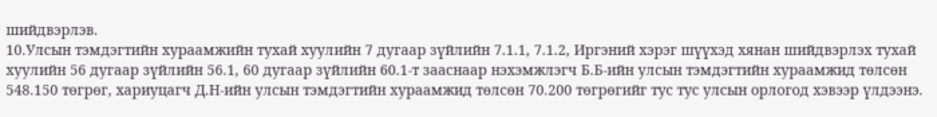шийдвэрлэв.
10.Улсын тэмдэгтийн хураамжийн тухай хуулийн 7 дугаар зүйлийн 7.1.1, 7.1.2, Иргэний хэрэг шүүхэд хянан шийдвэрлэх тухай хуулийн 56 дугаар зүйлийн 56.1, 60 дугаар зүйлийн 60.1-т зааснаар нэхэмжлэгч Б.Б-ийн улсын тэмдэгтийн хураамжид төлсөн 548.150 төгрөг, хариуцагч Д.Н-ийн улсын тэмдэгтийн хураамжид төлсөн 70.200 төгрөгийг тус тус улсын орлогод хэвээр үлдээнэ.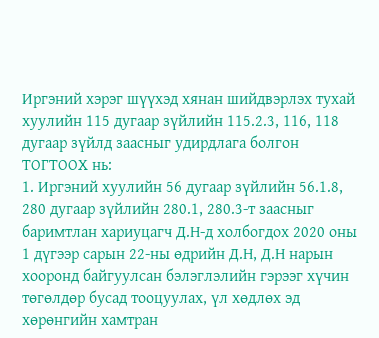Иргэний хэрэг шүүхэд хянан шийдвэрлэх тухай хуулийн 115 дугаар зүйлийн 115.2.3, 116, 118 дугаар зүйлд заасныг удирдлага болгон
ТОГТООХ нь:
1. Иргэний хуулийн 56 дугаар зүйлийн 56.1.8, 280 дугаар зүйлийн 280.1, 280.3-т заасныг баримтлан хариуцагч Д.Н-д холбогдох 2020 оны 1 дүгээр сарын 22-ны өдрийн Д.Н, Д.Н нарын хооронд байгуулсан бэлэглэлийн гэрээг хүчин төгөлдөр бусад тооцуулах, үл хөдлөх эд хөрөнгийн хамтран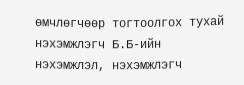өмчлөгчөөр тогтоолгох тухай нэхэмжлэгч Б.Б-ийн нэхэмжлэл, нэхэмжлэгч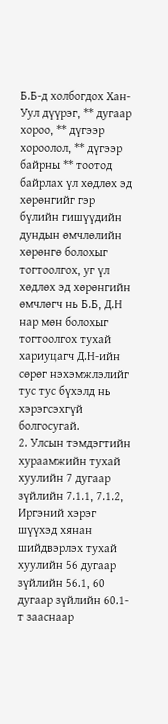Б.Б-д холбогдох Хан-Уул дүүрэг, ** дугаар хороо, ** дүгээр хороолол, ** дүгээр байрны ** тоотод байрлах үл хөдлөх эд хөрөнгийг гэр бүлийн гишүүдийн дундын өмчлөлийн хөрөнгө болохыг тогтоолгох, уг үл хөдлөх эд хөрөнгийн өмчлөгч нь Б.Б, Д.Н нар мөн болохыг тогтоолгох тухай хариуцагч Д.Н-ийн сөрөг нэхэмжлэлийг тус тус бүхэлд нь хэрэгсэхгүй болгосугай.
2. Улсын тэмдэгтийн хураамжийн тухай хуулийн 7 дугаар зүйлийн 7.1.1, 7.1.2, Иргэний хэрэг шүүхэд хянан шийдвэрлэх тухай хуулийн 56 дугаар зүйлийн 56.1, 60 дугаар зүйлийн 60.1-т зааснаар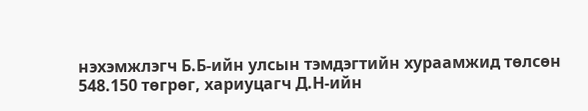нэхэмжлэгч Б.Б-ийн улсын тэмдэгтийн хураамжид төлсөн 548.150 төгрөг, хариуцагч Д.Н-ийн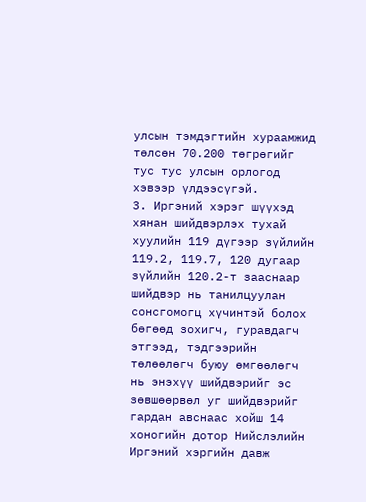улсын тэмдэгтийн хураамжид төлсөн 70.200 төгрөгийг тус тус улсын орлогод хэвээр үлдээсүгэй.
3. Иргэний хэрэг шүүхэд хянан шийдвэрлэх тухай хуулийн 119 дүгээр зүйлийн 119.2, 119.7, 120 дугаар зүйлийн 120.2-т зааснаар шийдвэр нь танилцуулан сонсгомогц хүчинтэй болох бөгөөд зохигч, гуравдагч этгээд, тэдгээрийн төлөөлөгч буюу өмгөөлөгч нь энэхүү шийдвэрийг эс зөвшөөрвөл уг шийдвэрийг гардан авснаас хойш 14 хоногийн дотор Нийслэлийн Иргэний хэргийн давж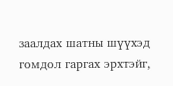заалдах шатны шүүхэд гомдол гаргах эрхтэйг,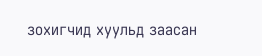зохигчид хуульд заасан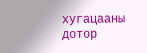хугацааны дотор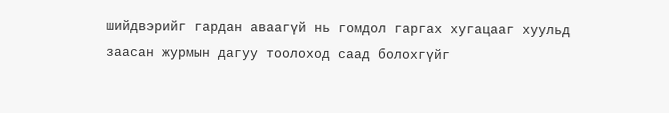шийдвэрийг гардан аваагүй нь гомдол гаргах хугацааг хуульд заасан журмын дагуу тоолоход саад болохгүйг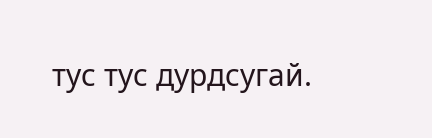тус тус дурдсугай.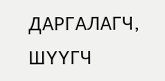ДАРГАЛАГЧ, ШҮҮГЧ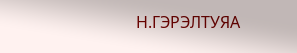Н.ГЭРЭЛТУЯА